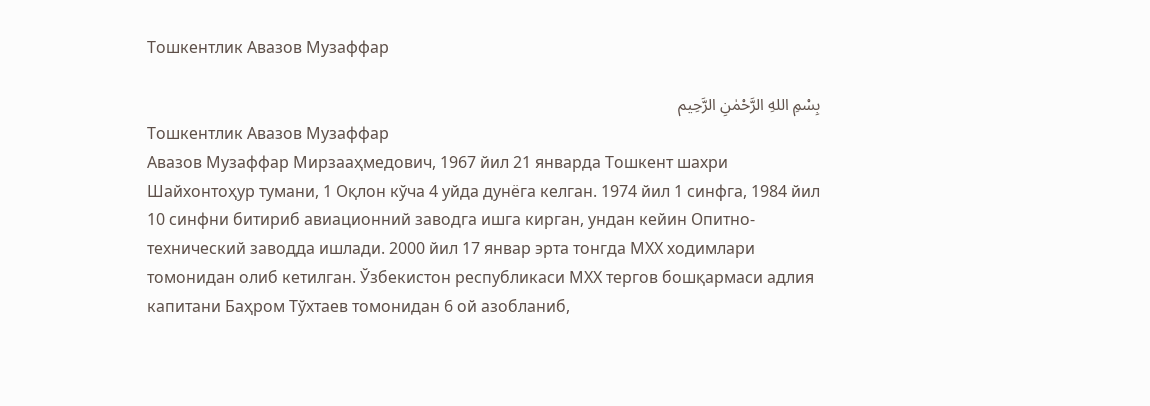Тошкентлик Авазов Музаффар

بِسْمِ اللهِ الرَّحْمٰنِ الرَّحِيم
Тошкентлик Авазов Музаффар
Авазов Музаффар Мирзааҳмедович, 1967 йил 21 январда Тошкент шахри Шайхонтоҳур тумани, 1 Оқлон кўча 4 уйда дунёга келган. 1974 йил 1 синфга, 1984 йил 10 синфни битириб авиационний заводга ишга кирган, ундан кейин Опитно-технический заводда ишлади. 2000 йил 17 январ эрта тонгда МХХ ходимлари томонидан олиб кетилган. Ўзбекистон республикаси МХХ тергов бошқармаси адлия капитани Баҳром Тўхтаев томонидан 6 ой азобланиб,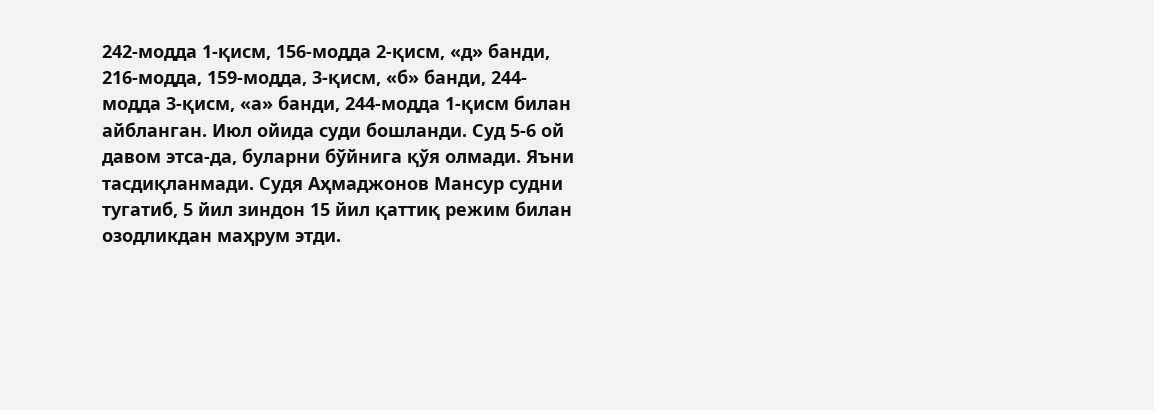242-модда 1-қисм, 156-модда 2-қисм, «д» банди, 216-модда, 159-модда, 3-қисм, «б» банди, 244-модда 3-қисм, «а» банди, 244-модда 1-қисм билан айбланган. Июл ойида суди бошланди. Суд 5-6 ой давом этса-да, буларни бўйнига қўя олмади. Яъни тасдиқланмади. Судя Аҳмаджонов Мансур судни тугатиб, 5 йил зиндон 15 йил қаттиқ режим билан озодликдан маҳрум этди.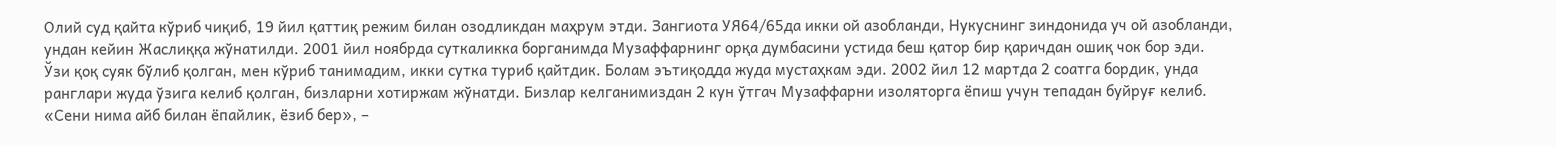Олий суд қайта кўриб чиқиб, 19 йил қаттиқ режим билан озодликдан маҳрум этди. Зангиота УЯ64/65да икки ой азобланди, Нукуснинг зиндонида уч ой азобланди, ундан кейин Жаслиққа жўнатилди. 2001 йил ноябрда суткаликка борганимда Музаффарнинг орқа думбасини устида беш қатор бир қаричдан ошиқ чок бор эди. Ўзи қоқ суяк бўлиб қолган, мен кўриб танимадим, икки сутка туриб қайтдик. Болам эътиқодда жуда мустаҳкам эди. 2002 йил 12 мартда 2 соатга бордик, унда ранглари жуда ўзига келиб қолган, бизларни хотиржам жўнатди. Бизлар келганимиздан 2 кун ўтгач Музаффарни изоляторга ёпиш учун тепадан буйруғ келиб. «Сени нима айб билан ёпайлик, ёзиб бер», –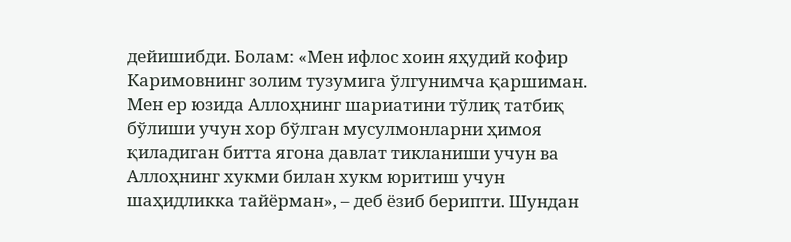дейишибди. Болам: «Мен ифлос хоин яҳудий кофир Каримовнинг золим тузумига ўлгунимча қаршиман. Мен ер юзида Аллоҳнинг шариатини тўлиқ татбиқ бўлиши учун хор бўлган мусулмонларни ҳимоя қиладиган битта ягона давлат тикланиши учун ва Аллоҳнинг хукми билан хукм юритиш учун шаҳидликка тайёрман», – деб ёзиб берипти. Шундан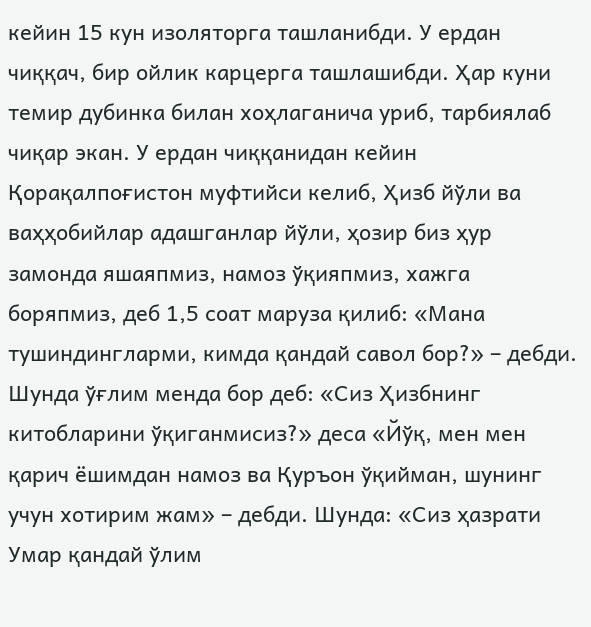кейин 15 кун изоляторга ташланибди. У ердан чиққач, бир ойлик карцерга ташлашибди. Ҳар куни темир дубинка билан хоҳлаганича уриб, тарбиялаб чиқар экан. У ердан чиққанидан кейин Қорақалпоғистон муфтийси келиб, Ҳизб йўли ва ваҳҳобийлар адашганлар йўли, ҳозир биз ҳур замонда яшаяпмиз, намоз ўқияпмиз, хажга боряпмиз, деб 1,5 соат маруза қилиб: «Мана тушиндингларми, кимда қандай савол бор?» – дебди. Шунда ўғлим менда бор деб: «Сиз Ҳизбнинг китобларини ўқиганмисиз?» деса «Йўқ, мен мен қарич ёшимдан намоз ва Қуръон ўқийман, шунинг учун хотирим жам» – дебди. Шунда: «Сиз ҳазрати Умар қандай ўлим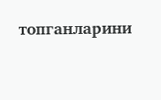топганларини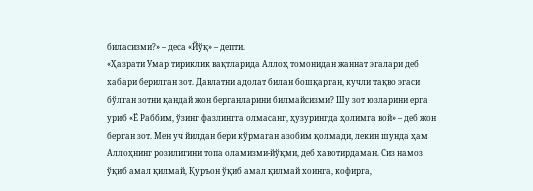биласизми?» – деса «Йўқ» – депти.
«Ҳазрати Умар тириклик вақтларида Аллоҳ томонидан жаннат эгалари деб хабари берилган зот. Давлатни адолат билан бошқарган, кучли тақво эгаси бўлган зотни қандай жон берганларини билмайсизми? Шу зот юзларини ерга уриб «Ё Раббим, ўзинг фазлингга олмасанг, ҳузурингда ҳолимга вой» – деб жон берган зот. Мен уч йилдан бери кўрмаган азобим қолмади, лекин шунда ҳам Аллоҳнинг розилигини топа оламизми-йўқми, деб хавотирдаман. Сиз намоз ўқиб амал қилмай, Қуръон ўқиб амал қилмай хоинга, кофирга,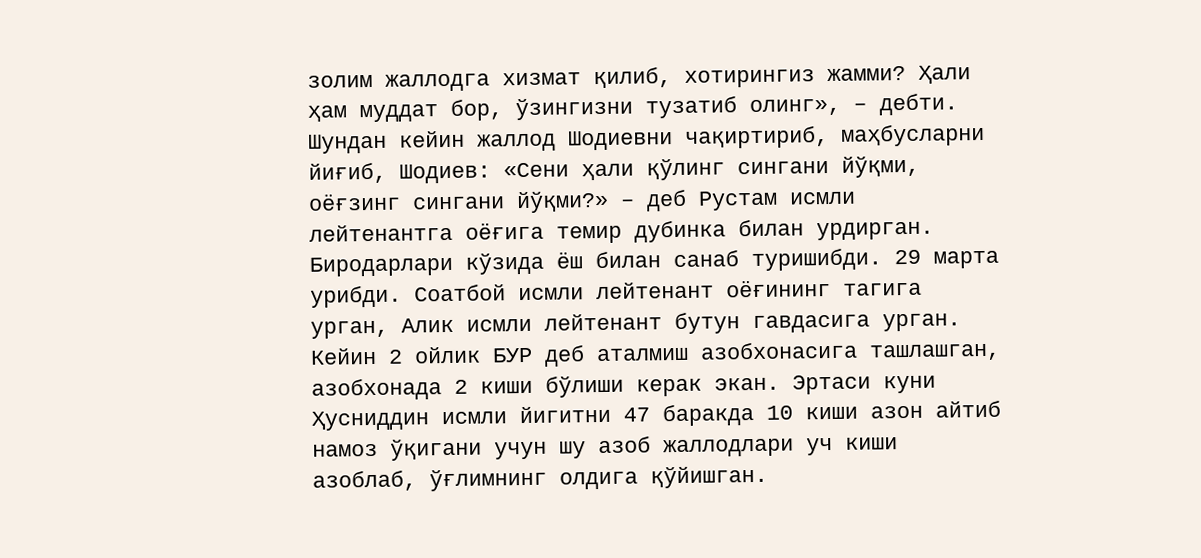золим жаллодга хизмат қилиб, хотирингиз жамми? Ҳали ҳам муддат бор, ўзингизни тузатиб олинг», – дебти. Шундан кейин жаллод Шодиевни чақиртириб, маҳбусларни йиғиб, Шодиев: «Сени ҳали қўлинг сингани йўқми, оёғзинг сингани йўқми?» – деб Рустам исмли лейтенантга оёғига темир дубинка билан урдирган. Биродарлари кўзида ёш билан санаб туришибди. 29 марта урибди. Соатбой исмли лейтенант оёғининг тагига урган, Алик исмли лейтенант бутун гавдасига урган. Кейин 2 ойлик БУР деб аталмиш азобхонасига ташлашган, азобхонада 2 киши бўлиши керак экан. Эртаси куни Ҳусниддин исмли йигитни 47 баракда 10 киши азон айтиб намоз ўқигани учун шу азоб жаллодлари уч киши азоблаб, ўғлимнинг олдига қўйишган.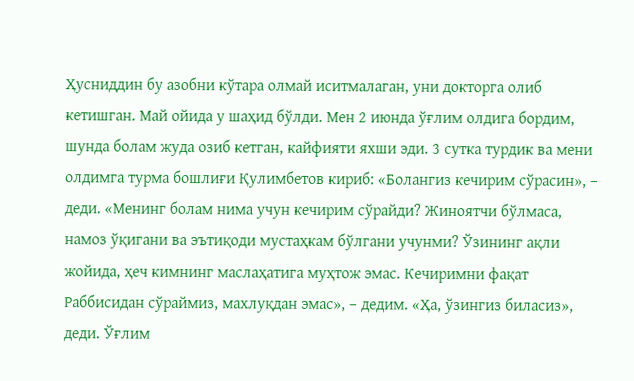Ҳусниддин бу азобни кўтара олмай иситмалаган, уни докторга олиб кетишган. Май ойида у шаҳид бўлди. Мен 2 июнда ўғлим олдига бордим, шунда болам жуда озиб кетган, кайфияти яхши эди. 3 сутка турдик ва мени олдимга турма бошлиғи Қулимбетов кириб: «Болангиз кечирим сўрасин», – деди. «Менинг болам нима учун кечирим сўрайди? Жиноятчи бўлмаса, намоз ўқигани ва эътиқоди мустаҳкам бўлгани учунми? Ўзининг ақли жойида, ҳеч кимнинг маслаҳатига муҳтож эмас. Кечиримни фақат Раббисидан сўраймиз, махлуқдан эмас», – дедим. «Ҳа, ўзингиз биласиз», деди. Ўғлим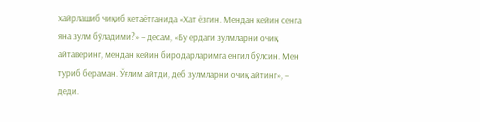хайрлашиб чиқиб кетаётганида «Хат ёзгин. Мендан кейин сенга яна зулм бўладими?» – десам, «Бу ердаги зулмларни очиқ айтаверинг, мендан кейин биродарларимга енгил бўлсин. Мен туриб бераман. Ўғлим айтди, деб зулмларни очиқ айтинг», – деди.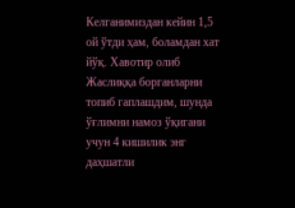Келганимиздан кейин 1,5 ой ўтди ҳам, боламдан хат йўқ. Хавотир олиб Жаслиққа борганларни топиб гаплашдим, шунда ўғлимни намоз ўқигани учун 4 кишилик энг даҳшатли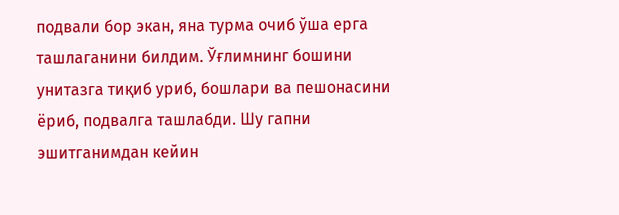подвали бор экан, яна турма очиб ўша ерга ташлаганини билдим. Ўғлимнинг бошини унитазга тиқиб уриб, бошлари ва пешонасини ёриб, подвалга ташлабди. Шу гапни эшитганимдан кейин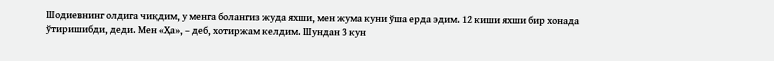Шодиевнинг олдига чиқдим, у менга болангиз жуда яхши, мен жума куни ўша ерда эдим. 12 киши яхши бир хонада ўтиришибди, деди. Мен «Ҳа», – деб, хотиржам келдим. Шундан 3 кун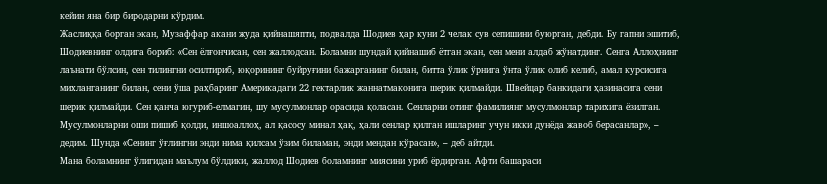кейин яна бир биродарни кўрдим.
Жаслиққа борган экан, Музаффар акани жуда қийнашяпти, подвалда Шодиев ҳар куни 2 челак сув сепишини буюрган, дебди. Бу гапни эшитиб, Шодиевнинг олдига бориб: «Сен ёлғончисан, сен жаллодсан. Боламни шундай қийнашиб ётган экан, сен мени алдаб жўнатдинг. Сенга Аллоҳнинг лаънати бўлсин, сен тилингни осилтириб, юқорининг буйруғини бажарганинг билан, битта ўлик ўрнига ўнта ўлик олиб келиб, амал курсисига михланганинг билан, сени ўша раҳбаринг Америкадаги 22 гектарлик жаннатмаконига шерик қилмайди. Швейцар банкидаги ҳазинасига сени шерик қилмайди. Сен қанча югуриб-елмагин, шу мусулмонлар орасида қоласан. Сенларни отинг фамилиянг мусулмонлар тарихига ёзилган. Мусулмонларни оши пишиб қолди, иншоаллоҳ, ал қасосу минал ҳақ, ҳали сенлар қилган ишларинг учун икки дунёда жавоб берасанлар», – дедим. Шунда «Сенинг ўғлингни энди нима қилсам ўзим биламан, энди мендан кўрасан», – деб айтди.
Мана боламнинг ўлигидан маълум бўлдики, жаллод Шодиев боламнинг миясини уриб ёрдирган. Афти башараси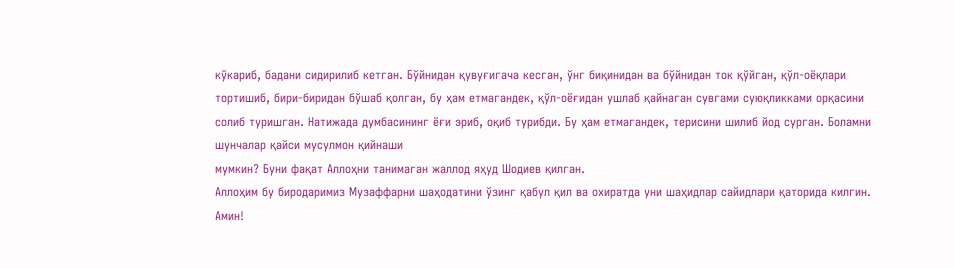кўкариб, бадани сидирилиб кетган. Бўйнидан қувуғигача кесган, ўнг биқинидан ва бўйнидан ток қўйган, қўл-оёқлари тортишиб, бири-биридан бўшаб қолган, бу ҳам етмагандек, қўл-оёғидан ушлаб қайнаган сувгами суюқликками орқасини солиб туришган. Натижада думбасининг ёғи эриб, оқиб турибди. Бу ҳам етмагандек, терисини шилиб йод сурган. Боламни шунчалар қайси мусулмон қийнаши
мумкин? Буни фақат Аллоҳни танимаган жаллод яҳуд Шодиев қилган.
Аллоҳим бу биродаримиз Музаффарни шаҳодатини ўзинг қабул қил ва охиратда уни шаҳидлар сайидлари қаторида килгин. Амин!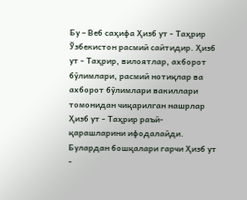Бу – Веб саҳифа Ҳизб ут - Таҳрир Ўзбекистон расмий сайтидир. Ҳизб ут - Таҳрир, вилоятлар, ахборот бўлимлари, расмий нотиқлар ва ахборот бўлимлари вакиллари томонидан чиқарилган нашрлар Ҳизб ут - Таҳрир раъй-қарашларини ифодалайди. Булардан бошқалари гарчи Ҳизб ут -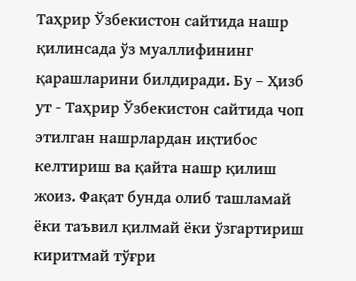Таҳрир Ўзбекистон сайтида нашр қилинсада ўз муаллифининг қарашларини билдиради. Бу – Ҳизб ут - Таҳрир Ўзбекистон сайтида чоп этилган нашрлардан иқтибос келтириш ва қайта нашр қилиш жоиз. Фақат бунда олиб ташламай ёки таъвил қилмай ёки ўзгартириш киритмай тўғри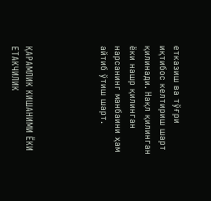етказиш ва тўғри иқтибос келтириш шарт қилинади. Нақл қилинган ёки нашр қилинган нарсанинг манбаини ҳам айтиб ўтиш шарт.




ҚАРАМЛИК КИШАНИМИ ЁКИ ЕТАКЧИЛИК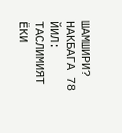ШАМШИРИ?
НАКБАГА 78 ЙИЛ: ТАСЛИМИЯТ ЁКИ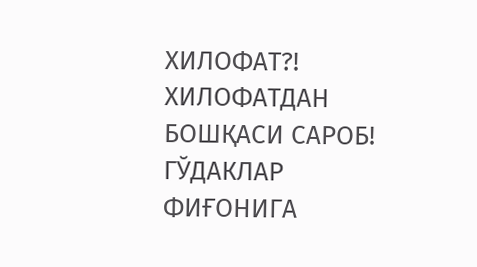ХИЛОФАТ?!
ХИЛОФАТДАН БОШҚАСИ САРОБ!
ГЎДАКЛАР ФИҒОНИГА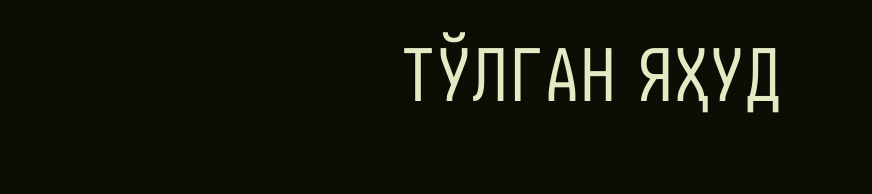ТЎЛГАН ЯҲУД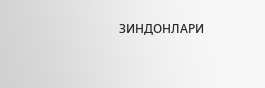ЗИНДОНЛАРИ